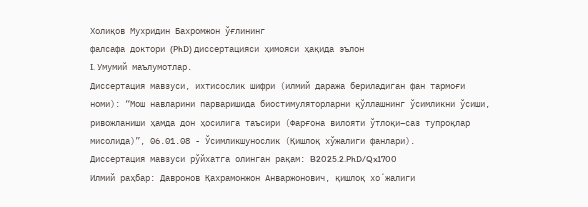Холиқов Мухридин Бахромжон ўғлининг
фалсафа доктори (PhD) диссертацияси ҳимояси ҳақида эълон
I. Умумий маълумотлар.
Диссертация мавзуси, ихтисослик шифри (илмий даража бериладиган фан тармоғи номи): “Мош навларини парваришида биостимуляторларни қўллашнинг ўсимликни ўсиши, ривожланиши ҳамда дон ҳосилига таъсири (Фарғона вилояти ўтлоқи–саз тупроқлар мисолида)”, 06.01.08 - Ўсимликшунослик (Қишлоқ хўжалиги фанлари).
Диссертация мавзуси рўйхатга олинган рақам: B2025.2.PhD/Qx1700
Илмий раҳбар: Давронов Қахрамонжон Анваржонович, қишлоқ хоʻжалиги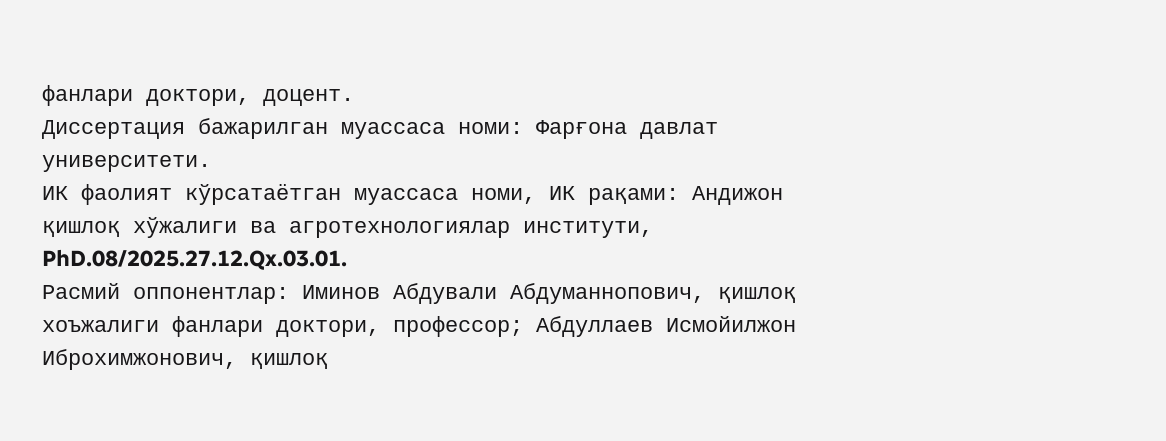фанлари доктори, доцент.
Диссертация бажарилган муассаса номи: Фарғона давлат университети.
ИК фаолият кўрсатаётган муассаса номи, ИК рақами: Андижон қишлоқ хўжалиги ва агротехнологиялар институти, PhD.08/2025.27.12.Qx.03.01.
Расмий оппонентлар: Иминов Абдували Абдуманнопович, қишлоқ хоъжалиги фанлари доктори, профессор; Абдуллаев Исмойилжон Иброхимжонович, қишлоқ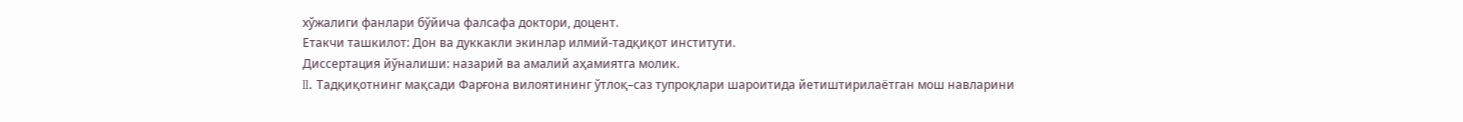хўжалиги фанлари бўйича фалсафа доктори, доцент.
Етакчи ташкилот: Дон ва дуккакли экинлар илмий-тадқиқот институти.
Диссертация йўналиши: назарий ва амалий аҳамиятга молик.
II. Тадқиқотнинг мақсади Фарғона вилоятининг ўтлоқ–саз тупроқлари шароитида йетиштирилаётган мош навларини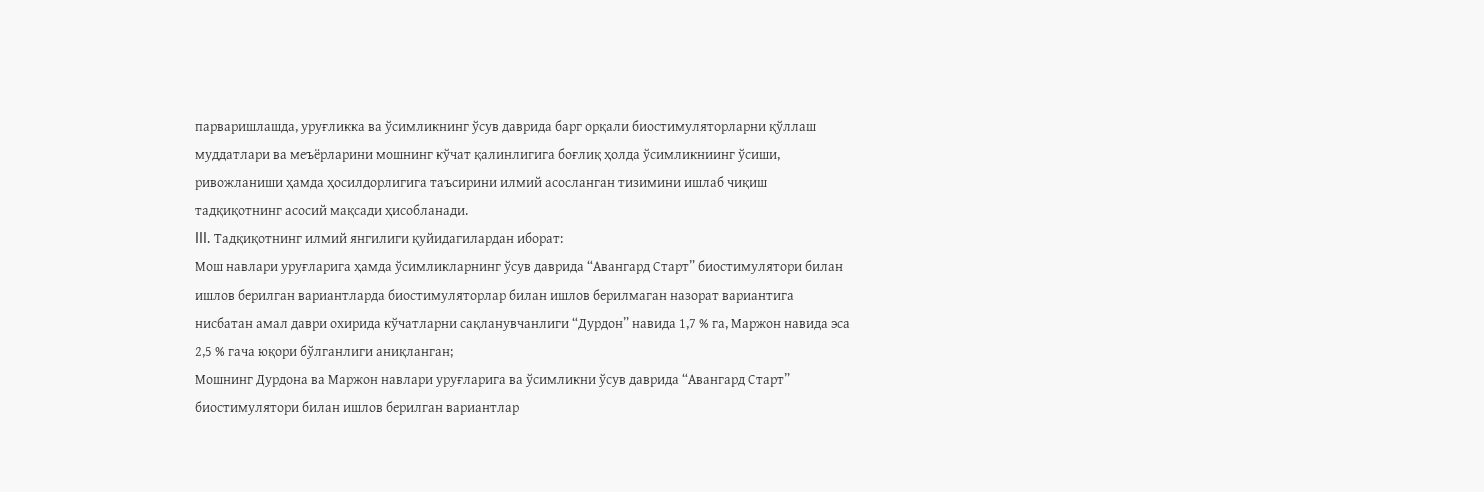парваришлашда, уруғликка ва ўсимликнинг ўсув даврида барг орқали биостимуляторларни қўллаш муддатлари ва меъёрларини мошнинг кўчат қалинлигига боғлиқ ҳолда ўсимликниинг ўсиши, ривожланиши ҳамда ҳосилдорлигига таъсирини илмий асосланган тизимини ишлаб чиқиш тадқиқотнинг асосий мақсади ҳисобланади.
III. Тадқиқотнинг илмий янгилиги қуйидагилардан иборат:
Мош навлари уруғларига ҳамда ўсимликларнинг ўсув даврида “Авангард Старт” биостимулятори билан ишлов берилган вариантларда биостимуляторлар билан ишлов берилмаган назорат вариантига нисбатан амал даври охирида кўчатларни сақланувчанлиги “Дурдон” навида 1,7 % га, Маржон навида эса 2,5 % гача юқори бўлганлиги аниқланган;
Мошнинг Дурдона ва Маржон навлари уруғларига ва ўсимликни ўсув даврида “Авангард Старт” биостимулятори билан ишлов берилган вариантлар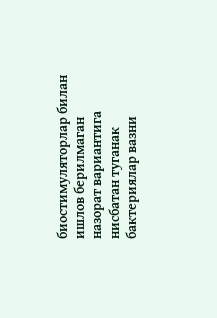биостимуляторлар билан ишлов берилмаган назорат вариантига нисбатан туганак бактериялар вазни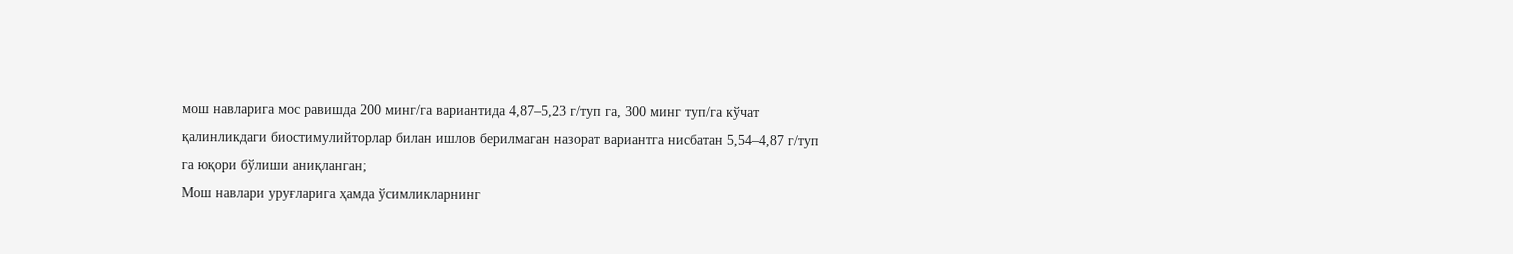мош навларига мос равишда 200 минг/га вариантида 4,87–5,23 г/туп га, 300 минг туп/га кўчат қалинликдаги биостимулийторлар билан ишлов берилмаган назорат вариантга нисбатан 5,54–4,87 г/туп га юқори бўлиши аниқланган;
Мош навлари уруғларига ҳамда ўсимликларнинг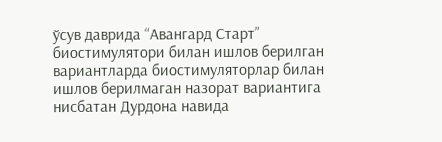ўсув даврида “Авангард Старт” биостимулятори билан ишлов берилган вариантларда биостимуляторлар билан ишлов берилмаган назорат вариантига нисбатан Дурдона навида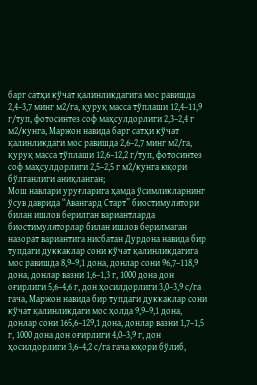барг сатҳи кўчат қалинликдагига мос равишда 2,4–3,7 минг м2/га, қуруқ масса тўплаши 12,4–11,9 г/туп, фотосинтез соф маҳсулдорлиги 2,3–2,4 г м2/кунга, Маржон навида барг сатҳи кўчат қалинликдаги мос равишда 2,6–2,7 минг м2/га, қуруқ масса тўплаши 12,6–12,2 г/туп, фотосинтез соф маҳсулдорлиги 2,5–2,5 г м2/кунга юқори бўлганлиги аниқланган;
Мош навлари уруғларига ҳамда ўсимликларнинг ўсув даврида “Авангард Старт” биостимулятори билан ишлов берилган вариантларда биостимуляторлар билан ишлов берилмаган назорат вариантига нисбатан Дурдона навида бир тупдаги дуккаклар сони кўчат қалинликдагига мос равишда 8,9–9,1 дона, донлар сони 96,7–118,9 дона, донлар вазни 1,6–1,3 г, 1000 дона дон оғирлиги 5,6–4,6 г, дон ҳосилдорлиги 3,0–3,9 с/га гача, Маржон навида бир тупдаги дуккаклар сони кўчат қалинликдаги мос ҳолда 9,9–9,1 дона, донлар сони 165,6–129,1 дона, донлар вазни 1,7–1,5 г, 1000 дона дон оғирлиги 4,0–3,9 г, дон ҳосилдорлиги 3,6–4,2 с/га гача юқори бўлиб,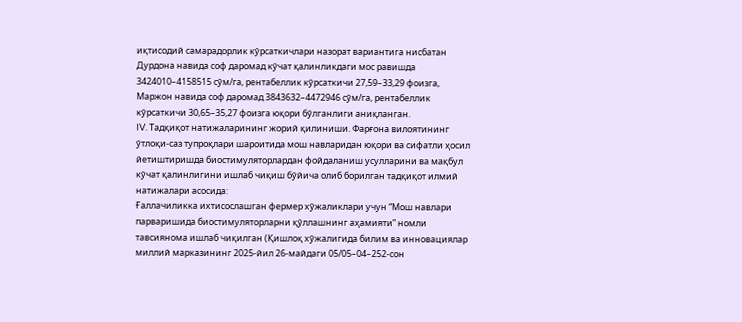иқтисодий самарадорлик кўрсаткичлари назорат вариантига нисбатан Дурдона навида соф даромад кўчат қалинликдаги мос равишда 3424010–4158515 сўм/га, рентабеллик кўрсаткичи 27,59–33,29 фоизга, Маржон навида соф даромад 3843632–4472946 сўм/га, рентабеллик кўрсаткичи 30,65–35,27 фоизга юқори бўлганлиги аниқланган.
IV. Тадқиқот натижаларининг жорий қилиниши. Фарғона вилоятининг ўтлоқи-саз тупроқлари шароитида мош навларидан юқори ва сифатли ҳосил йетиштиришда биостимуляторлардан фойдаланиш усулларини ва мақбул кўчат қалинлигини ишлаб чиқиш бўйича олиб борилган тадқиқот илмий натижалари асосида:
Ғаллачиликка ихтисослашган фермер хўжаликлари учун “Мош навлари парваришида биостимуляторларни қўллашнинг аҳамияти” номли тавсиянома ишлаб чиқилган (Қишлоқ хўжалигида билим ва инновациялар миллий марказининг 2025-йил 26-майдаги 05/05–04–252-сон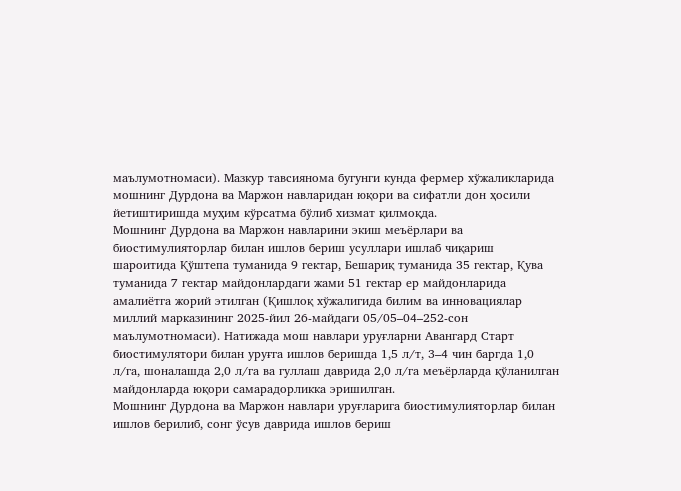маълумотномаси). Мазкур тавсиянома бугунги кунда фермер хўжаликларида мошнинг Дурдона ва Маржон навларидан юқори ва сифатли дон ҳосили йетиштиришда муҳим кўрсатма бўлиб хизмат қилмоқда.
Мошнинг Дурдона ва Маржон навларини экиш меъёрлари ва биостимулияторлар билан ишлов бериш усуллари ишлаб чиқариш шароитида Қўштепа туманида 9 гектар, Бешариқ туманида 35 гектар, Қува туманида 7 гектар майдонлардаги жами 51 гектар ер майдонларида амалиётга жорий этилган (Қишлоқ хўжалигида билим ва инновациялар миллий марказининг 2025-йил 26-майдаги 05/05–04–252-сон маълумотномаси). Натижада мош навлари уруғларни Авангард Старт биостимулятори билан уруғга ишлов беришда 1,5 л/т, 3–4 чин баргда 1,0 л/га, шоналашда 2,0 л/га ва гуллаш даврида 2,0 л/га меъёрларда қўланилган майдонларда юқори самарадорликка эришилган.
Мошнинг Дурдона ва Маржон навлари уруғларига биостимулияторлар билан ишлов берилиб, сонг ўсув даврида ишлов бериш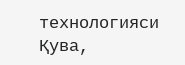технологияси Қува,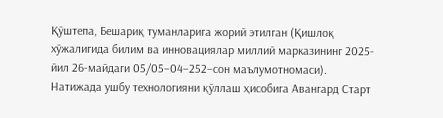Қўштепа, Бешариқ туманларига жорий этилган (Қишлоқ хўжалигида билим ва инновациялар миллий марказининг 2025-йил 26-майдаги 05/05–04–252–сон маълумотномаси). Натижада ушбу технологияни қўллаш ҳисобига Авангард Старт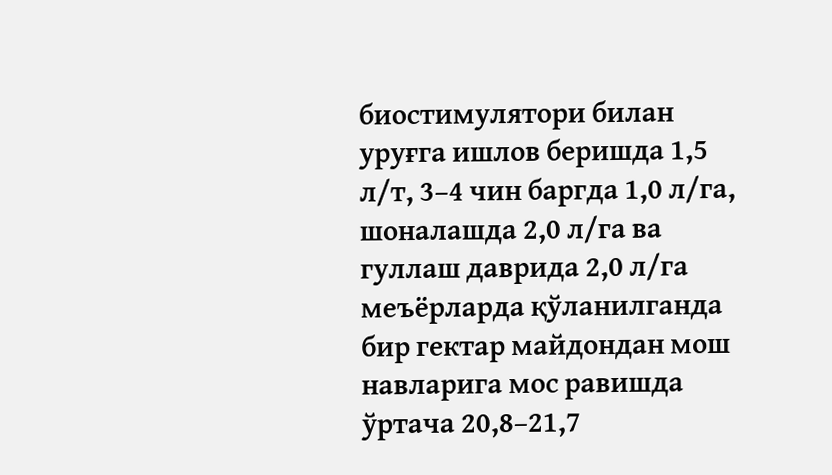биостимулятори билан уруғга ишлов беришда 1,5 л/т, 3–4 чин баргда 1,0 л/га, шоналашда 2,0 л/га ва гуллаш даврида 2,0 л/га меъёрларда қўланилганда бир гектар майдондан мош навларига мос равишда ўртача 20,8–21,7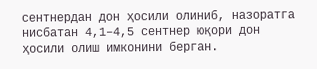сентнердан дон ҳосили олиниб, назоратга нисбатан 4,1–4,5 сентнер юқори дон ҳосили олиш имконини берган.